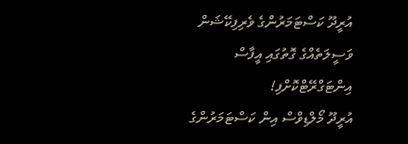އުރީދޫ ކަސްޓަމަރުންގެ ވެރިފިކޭޝަން ވަސީލަތެއްގެ ގޮތުގައި އީފާސް އިންޓަގްރޭޓްކޮށްފި!
އުރީދޫ މޯލްޑިވްސް އިން ކަސްޓަމަރުންގެ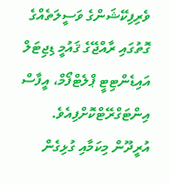ވެރިފިކޭޝަންގެ ވަސީލަތެއްގެ ގޮތުގައި ރާއްޖޭގެ ޤައުމީ ޑިޖިޓަލް އައިޑެންޓިޓީ ޕްލެޓްފޯމް، އީފާސް އިންޓަގްރޭޓްކޮށްފިއެވެ.
އުރީދޫން މިކަމާއި ގުޅިގެން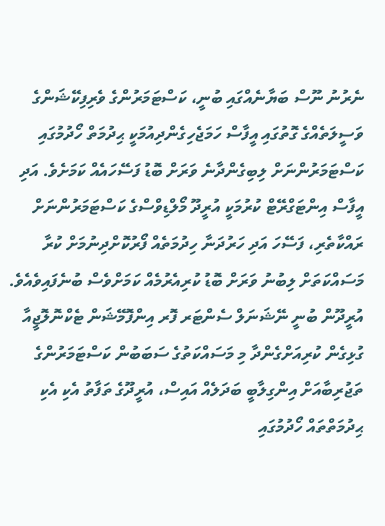ނެރުނު ނޫސް ބަޔާނެއްގައި ބުނީ، ކަސްޓަމަރުންގެ ވެރިފިކޭޝަންގެ ވަސީލަތެއްގެ ގޮތުގައި އީފާސް ހަމަޖެހިގެންދިއުމަކީ ޙިދުމަތް ހޯދުމުގައި ކަސްޓަމަރުންނަށް ލިބިގެންދާނެ ވަރަށް ބޮޑު ފަސޭހައެއް ކަމަށެވެ. އަދި އީފާސް އިންޓަގްރޭޓް ކުރުމަކީ އުރީދޫ މޯލްޑިވްސްގެ ކަސްޓަމަރުންނަށް ރައްކާތެރި، ފަސޭހަ އަދި ހަރުދަނާ ހިދުމަތެއް ފޯރުކޮށްދިނުމަށް ކުރާ މަސައްކަތަށް ލިބުނު ވަރަށް ބޮޑު ކުރިއެރުމެއް ކަމަށްވެސް ބުނެފައިވެއެވެ.
އުރީދޫން ބުނީ ނޭޝަނަލް ސެންޓަރ ފޮރ އިންފޮމޭޝަން ޓެކްނޮލޮޖީއާ ގުޅިގެން ކުރިއަށްގެންދާ މި މަސައްކަތުގެ ސަބަބުން ކަސްޓަމަރުންގެ ތަޖުރިބާއަށް އިންގިލާބީ ބަދަލެއް އައިސް، އުރީދޫގެ ތަފާތު އެކި އެކި ޙިދުމަތްތައް ހޯދުމުގައި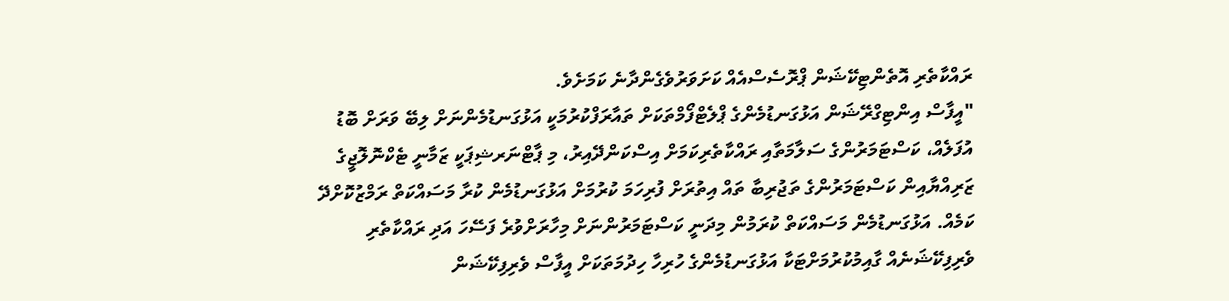ރައްކާތެރި އޮތެންޓިކޭޝަން ޕްރޮސެސްއެއް ކަށަވަރުވެގެންދާނެ ކަމަށެވެ.
"އީފާސް އިންޓިގްރޭޝަން އަޅުގަނޑުމެންގެ ޕްލެޓްފޯމްތަކަށް ތައާރަފްކުރުމަކީ އަޅުގަނޑުމެންނަށް ލިބޭ ވަރަށް ބޮޑު އުފަލެއް، ކަސްޓަމަރުންގެ ސަލާމަތާއި ރައްކާތެރިކަމަށް އިސްކަންދޭއިރު، މި ޕާޓްނަރޝިޕަކީ ޒަމާނީ ޓެކްނޮލޮޖީގެ ޒަރިއްޔާއިން ކަސްޓަމަރުންގެ ތަޖުރިބާ ތައް އިތުރަށް ފުރިހަމަ ކުރުމަށް އަޅުގަނޑުމެން ކުރާ މަސައްކަތް ރަމްޒުކޮށްދޭ ކަމެއް. އަޅުގަނޑުމެން މަސައްކަތް ކުރަމުން މިދަނީ ކަސްޓަމަރުންނަށް މިހާރަށްވުރެ ފަސޭހަ އަދި ރައްކާތެރި ވެރިފިކޭޝަނެއް ގާއިމުކުރުމަށްޓަކާ އަޅުގަނޑުމެންގެ ހުރިހާ ހިދުމަތަކަށް އީފާސް ވެރިފިކޭޝަން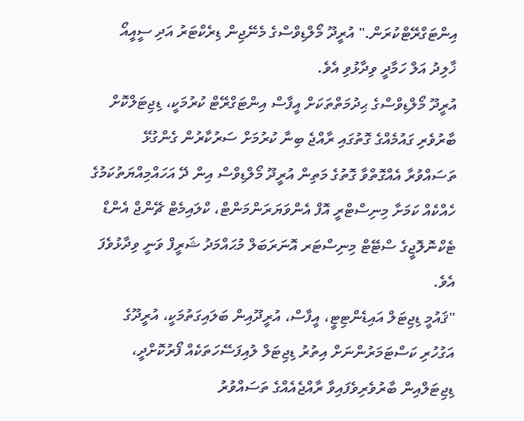އިންޓަގްރޭޓްކުރަން." އުރީދޫ މޯލްޑިވްސްގެ މެނޭޖިން ޑިރެކްޓަރު އަދި ސީއީއޯ ޚާލިދު އަލް ހަމާދީ ވިދާޅުވި އެވެ.
އުރީދޫ މޯލްޑިވްސްގެ ޙިދުމަތްތަކަށް އީފާސް އިންޓަގްރޭޓް ކުރުމަކީ، ޑިޖިޓަލްކޮށް ބާރުވެރި ގައުމެއްގެ ގޮތުގައި ރާއްޖެ ބިނާ ކުރުމަށް ސަރުކާރުން ގެންގުޅޭ ތަސައްވުރާ އެއްގޮތްވާ ގޮތުގެ މަތިން އުރީދޫ މޯލްޑިވްސް އިން ދޭ އަހައްމިއްޔަތުކަމުގެ ހެއްކެއް ކަމަށާ މިނިސްޓްރީ އޮފް އެންވަޔަރަންމަންޓް، ކްލައިމެޓް ޗޭންޖް އެންޑް ޓެކްނޮލޮޖީގެ ސްޓޭޓް މިނިސްޓަރ އޮނަރަބަލް މުޙައްމަދު ޝަރީފް ވަނީ ވިދާޅުވެފަ އެވެ.
"ޤައުމީ ޑިޖިޓަލް އައިޑެންޓިޓީ، އީފާސް، އުރީދޫއިން ބަލައިގަތުމަކީ، އުރީދޫގެ އަގުހުރި ކަސްޓަމަރުންނަށް އިތުރު ޑިޖިޓަލް ލުއިފަސޭހަތަކެއް ފޯރުކޮށްދީ، ޑިޖިޓަލްއިން ބާރުވެރިވެފައިވާ ރާއްޖެއެއްގެ ތަސައްވުރު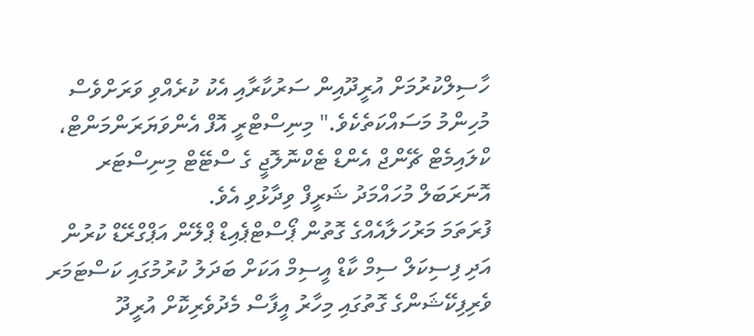ހާސިލްކުރުމަށް އުރީދޫއިން ސަރުކާރާއި އެކު ކުރެއްވި ވަރަށްވެސް މުހިންމު މަސައްކަތެކެވެ." މިނިސްޓްރީ އޮފް އެންވަޔަރަންމަންޓް، ކްލައިމެޓް ޗޭންޖް އެންޑް ޓެކްނޮލޮޖީ ގެ ސްޓޭޓް މިނިސްޓަރ އޮނަރަބަލް މުހައްމަދު ޝަރީފް ވިދާޅުވި އެވެ.
ފުރަތަމަ މަރުހަލާއެއްގެ ގޮތުން ޕޯސްޓްޕެއިޑް ޕްލޭން އަޕްގްރޭޑް ކުރުން އަދި ފިސިކަލް ސިމް ކާޑް އީސިމް އަކަށް ބަދަލު ކުރުމުގައި ކަސްޓަމަރ ވެރިފިކޭޝަންގެ ގޮތުގައި މިހާރު އީފާސް މެދުވެރިކޮށް އުރީދޫ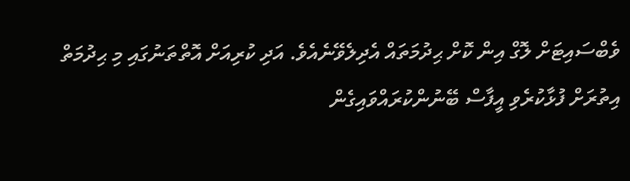ވެބްސައިޓަށް ލޮގް އިން ކޮށް ޙިދުމަތައް އެދިލެވޭނެއެވެ. އަދި ކުރިއަށް އޮތްތަނުގައި މި ޙިދުމަތް އިތުރަށް ފުޅާކުރެވި އީފާސް ބޭނުންކުރައްވައިގެން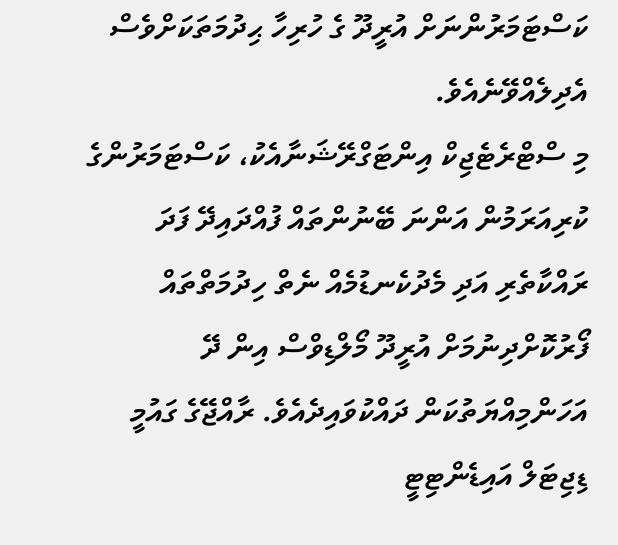ކަސްޓަމަރުންނަށް އުރީދޫ ގެ ހުރިހާ ޙިދުމަތަކަށްވެސް އެދިލެއްވޭނެއެވެ.
މި ސްޓްރެޓެޖިކް އިންޓަގްރޭޝަނާއެކު، ކަސްޓަމަރުންގެ ކުރިއަރަމުން އަންނަ ބޭނުންތައް ފުއްދައިދޭ ފަދަ ރައްކާތެރި އަދި މެދުކެނޑުމެއް ނެތް ހިދުމަތްތައް ފޯރުކޮށްދިނުމަށް އުރީދޫ މޯލްޑިވްސް އިން ދޭ އަހަންމިއްޔަތުކަން ދައްކުވައިދެއެވެ. ރާއްޖޭގެ ގައުމީ ޑިޖިޓަލް އައިޑެންޓިޓީ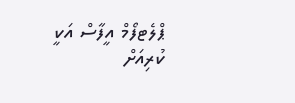ޕްލެޓފޯމް އީފާސް އަކީ ކުރިއަށް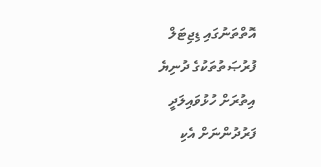އޮތްތަނުގައި ޑިޖިޓަލް ފުރުޞަތުތަކުގެ ދުނިޔެ އިތުރަށް ހުޅުވައިލަދީ ފަރުދުންނަށް އެކި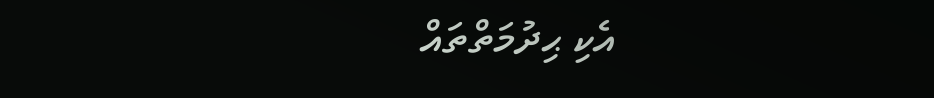އެކި ޙިދުމަތްތައް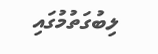ލިބުގަތުމުގައި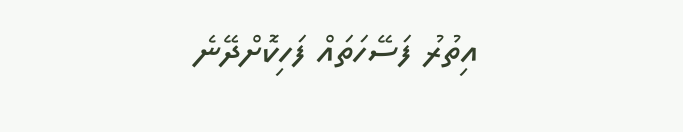އިތުރު ފަސޭހަތައް ފަހިކޮށްދޭނެ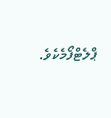ޕްލެޓްފޯމެކެވެ.